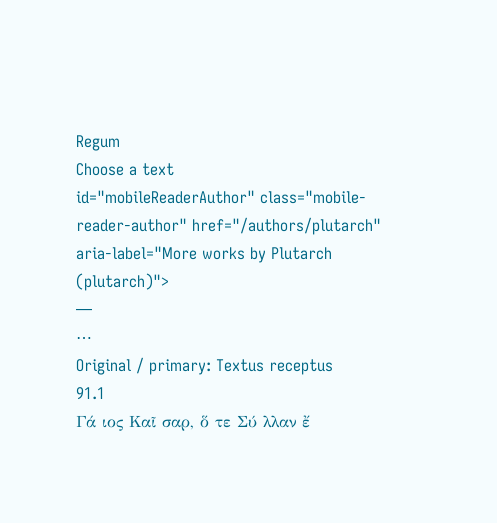Regum
Choose a text
id="mobileReaderAuthor" class="mobile-reader-author" href="/authors/plutarch" aria-label="More works by Plutarch (plutarch)">
—
⋯
Original / primary: Textus receptus
91.1
Γά ιος Καῖ σαρ, ὅ τε Σύ λλαν ἔ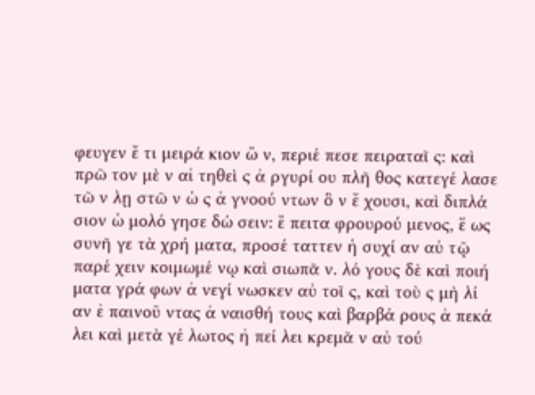φευγεν ἔ τι μειρά κιον ὤ ν, περιέ πεσε πειραταῖ ς: καὶ πρῶ τον μὲ ν αἰ τηθεὶ ς ἀ ργυρί ου πλῆ θος κατεγέ λασε τῶ ν λῃ στῶ ν ὡ ς ἀ γνοού ντων ὃ ν ἔ χουσι, καὶ διπλά σιον ὡ μολό γησε δώ σειν: ἔ πειτα φρουρού μενος, ἕ ως συνῆ γε τὰ χρή ματα, προσέ ταττεν ἡ συχί αν αὐ τῷ παρέ χειν κοιμωμέ νῳ καὶ σιωπᾶ ν. λό γους δὲ καὶ ποιή ματα γρά φων ἀ νεγί νωσκεν αὐ τοῖ ς, καὶ τοὺ ς μὴ λί αν ἐ παινοῦ ντας ἀ ναισθή τους καὶ βαρβά ρους ἀ πεκά λει καὶ μετὰ γέ λωτος ἠ πεί λει κρεμᾶ ν αὐ τού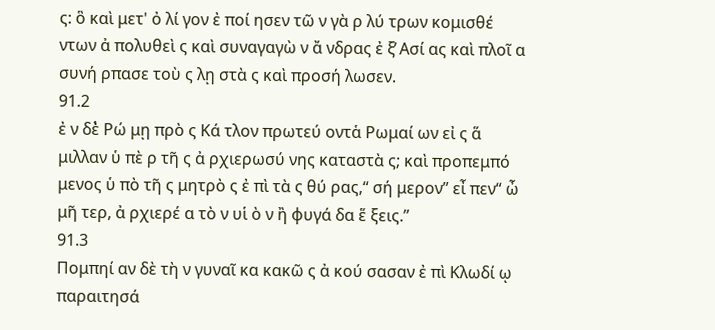ς: ὃ καὶ μετ' ὀ λί γον ἐ ποί ησεν τῶ ν γὰ ρ λύ τρων κομισθέ ντων ἀ πολυθεὶ ς καὶ συναγαγὼ ν ἄ νδρας ἐ ξ̓ Ασί ας καὶ πλοῖ α συνή ρπασε τοὺ ς λῃ στὰ ς καὶ προσή λωσεν.
91.2
ἐ ν δὲ̔ Ρώ μῃ πρὸ ς Κά τλον πρωτεύ οντἁ Ρωμαί ων εἰ ς ἅ μιλλαν ὑ πὲ ρ τῆ ς ἀ ρχιερωσύ νης καταστὰ ς; καὶ προπεμπό μενος ὑ πὸ τῆ ς μητρὸ ς ἐ πὶ τὰ ς θύ ρας,“ σή μερον” εἶ πεν“ ὦ μῆ τερ, ἀ ρχιερέ α τὸ ν υἱ ὸ ν ἢ φυγά δα ἕ ξεις.”
91.3
Πομπηί αν δὲ τὴ ν γυναῖ κα κακῶ ς ἀ κού σασαν ἐ πὶ Κλωδί ῳ παραιτησά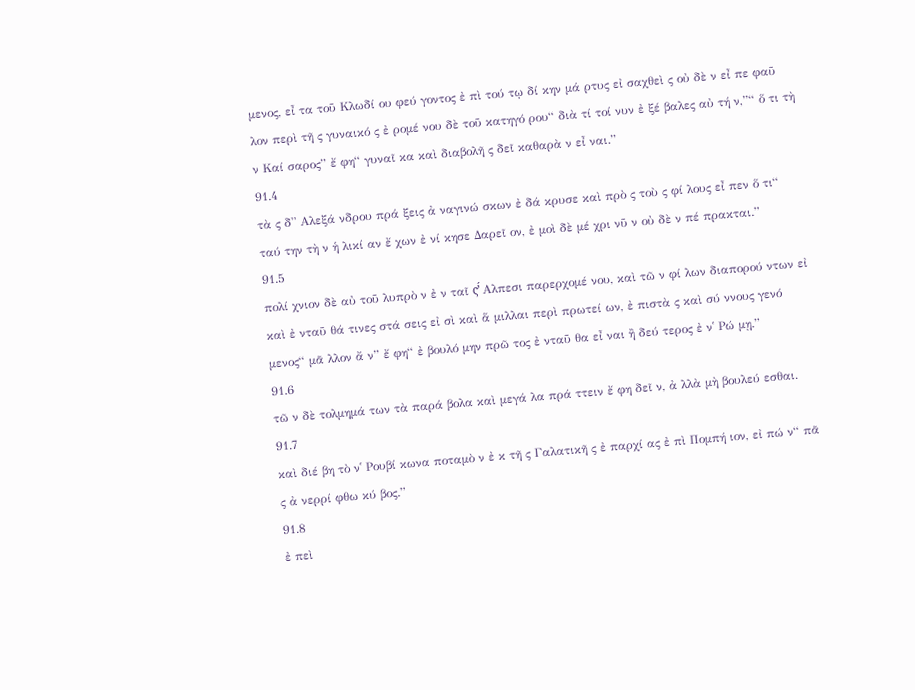μενος, εἶ τα τοῦ Κλωδί ου φεύ γοντος ἐ πὶ τού τῳ δί κην μά ρτυς εἰ σαχθεὶ ς οὐ δὲ ν εἶ πε φαῦ λον περὶ τῆ ς γυναικό ς ἐ ρομέ νου δὲ τοῦ κατηγό ρου“ διὰ τί τοί νυν ἐ ξέ βαλες αὐ τή ν,”“ ὅ τι τὴ ν Καί σαρος” ἔ φη“ γυναῖ κα καὶ διαβολῆ ς δεῖ καθαρὰ ν εἶ ναι.”
91.4
τὰ ς δ'̓ Αλεξά νδρου πρά ξεις ἀ ναγινώ σκων ἐ δά κρυσε καὶ πρὸ ς τοὺ ς φί λους εἶ πεν ὅ τι“ ταύ την τὴ ν ἡ λικί αν ἔ χων ἐ νί κησε Δαρεῖ ον, ἐ μοὶ δὲ μέ χρι νῦ ν οὐ δὲ ν πέ πρακται.”
91.5
πολί χνιον δὲ αὐ τοῦ λυπρὸ ν ἐ ν ταῖ ς̓́ Αλπεσι παρερχομέ νου, καὶ τῶ ν φί λων διαπορού ντων εἰ καὶ ἐ νταῦ θά τινες στά σεις εἰ σὶ καὶ ἅ μιλλαι περὶ πρωτεί ων, ἐ πιστὰ ς καὶ σύ ννους γενό μενος“ μᾶ λλον ἄ ν” ἔ φη“ ἐ βουλό μην πρῶ τος ἐ νταῦ θα εἶ ναι ἢ δεύ τερος ἐ ν̔ Ρώ μῃ.”
91.6
τῶ ν δὲ τολμημά των τὰ παρά βολα καὶ μεγά λα πρά ττειν ἔ φη δεῖ ν, ἀ λλὰ μὴ βουλεύ εσθαι.
91.7
καὶ διέ βη τὸ ν̔ Ρουβί κωνα ποταμὸ ν ἐ κ τῆ ς Γαλατικῆ ς ἐ παρχί ας ἐ πὶ Πομπή ιον, εἰ πώ ν“ πᾶ ς ἀ νερρί φθω κύ βος.”
91.8
ἐ πεὶ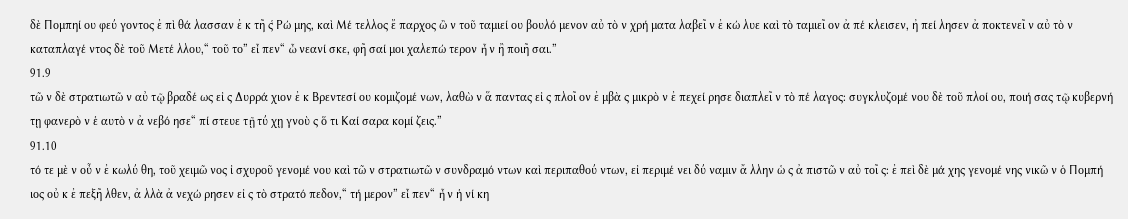δὲ Πομπηί ου φεύ γοντος ἐ πὶ θά λασσαν ἐ κ τῆ ς̔ Ρώ μης, καὶ Μέ τελλος ἔ παρχος ὢ ν τοῦ ταμιεί ου βουλό μενον αὐ τὸ ν χρή ματα λαβεῖ ν ἐ κώ λυε καὶ τὸ ταμιεῖ ον ἀ πέ κλεισεν, ἠ πεί λησεν ἀ ποκτενεῖ ν αὐ τὸ ν καταπλαγέ ντος δὲ τοῦ Μετέ λλου,“ τοῦ το” εἶ πεν“ ὦ νεανί σκε, φῆ σαί μοι χαλεπώ τερον ἦ ν ἢ ποιῆ σαι.”
91.9
τῶ ν δὲ στρατιωτῶ ν αὐ τῷ βραδέ ως εἰ ς Δυρρά χιον ἐ κ Βρεντεσί ου κομιζομέ νων, λαθὼ ν ἅ παντας εἰ ς πλοῖ ον ἐ μβὰ ς μικρὸ ν ἐ πεχεί ρησε διαπλεῖ ν τὸ πέ λαγος: συγκλυζομέ νου δὲ τοῦ πλοί ου, ποιή σας τῷ κυβερνή τῃ φανερὸ ν ἑ αυτὸ ν ἀ νεβό ησε“ πί στευε τῇ τύ χῃ γνοὺ ς ὅ τι Καί σαρα κομί ζεις.”
91.10
τό τε μὲ ν οὖ ν ἐ κωλύ θη, τοῦ χειμῶ νος ἰ σχυροῦ γενομέ νου καὶ τῶ ν στρατιωτῶ ν συνδραμό ντων καὶ περιπαθού ντων, εἰ περιμέ νει δύ ναμιν ἄ λλην ὡ ς ἀ πιστῶ ν αὐ τοῖ ς: ἐ πεὶ δὲ μά χης γενομέ νης νικῶ ν ὁ Πομπή ιος οὐ κ ἐ πεξῆ λθεν, ἀ λλὰ ἀ νεχώ ρησεν εἰ ς τὸ στρατό πεδον,“ τή μερον” εἶ πεν“ ἦ ν ἡ νί κη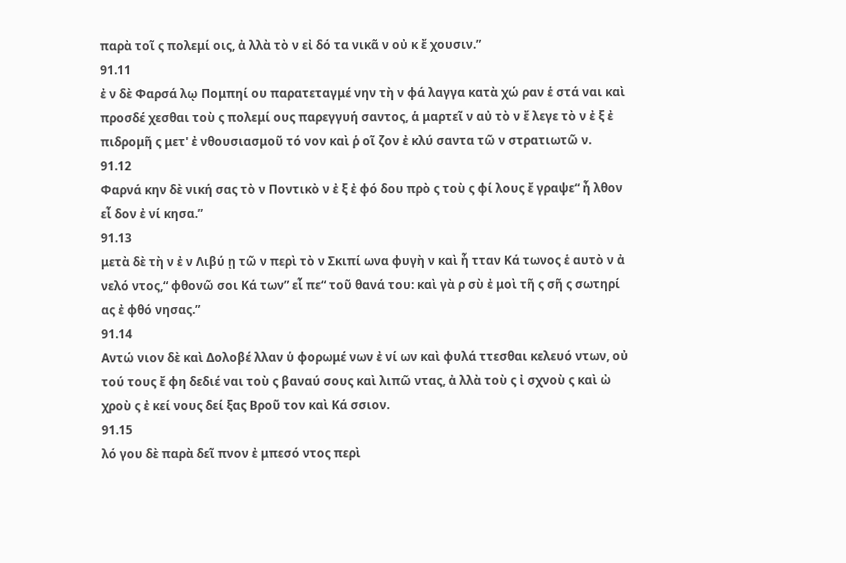παρὰ τοῖ ς πολεμί οις, ἀ λλὰ τὸ ν εἰ δό τα νικᾶ ν οὐ κ ἔ χουσιν.”
91.11
ἐ ν δὲ Φαρσά λῳ Πομπηί ου παρατεταγμέ νην τὴ ν φά λαγγα κατὰ χώ ραν ἑ στά ναι καὶ προσδέ χεσθαι τοὺ ς πολεμί ους παρεγγυή σαντος, ἁ μαρτεῖ ν αὐ τὸ ν ἔ λεγε τὸ ν ἐ ξ ἐ πιδρομῆ ς μετ' ἐ νθουσιασμοῦ τό νον καὶ ῥ οῖ ζον ἐ κλύ σαντα τῶ ν στρατιωτῶ ν.
91.12
Φαρνά κην δὲ νική σας τὸ ν Ποντικὸ ν ἐ ξ ἐ φό δου πρὸ ς τοὺ ς φί λους ἔ γραψε“ ἦ λθον εἶ δον ἐ νί κησα.”
91.13
μετὰ δὲ τὴ ν ἐ ν Λιβύ ῃ τῶ ν περὶ τὸ ν Σκιπί ωνα φυγὴ ν καὶ ἧ τταν Κά τωνος ἑ αυτὸ ν ἀ νελό ντος,“ φθονῶ σοι Κά των” εἶ πε“ τοῦ θανά του: καὶ γὰ ρ σὺ ἐ μοὶ τῆ ς σῆ ς σωτηρί ας ἐ φθό νησας.”
91.14
Αντώ νιον δὲ καὶ Δολοβέ λλαν ὑ φορωμέ νων ἐ νί ων καὶ φυλά ττεσθαι κελευό ντων, οὐ τού τους ἔ φη δεδιέ ναι τοὺ ς βαναύ σους καὶ λιπῶ ντας, ἀ λλὰ τοὺ ς ἰ σχνοὺ ς καὶ ὠ χροὺ ς ἐ κεί νους δεί ξας Βροῦ τον καὶ Κά σσιον.
91.15
λό γου δὲ παρὰ δεῖ πνον ἐ μπεσό ντος περὶ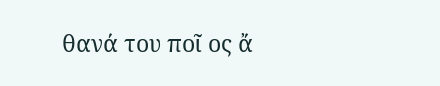θανά του ποῖ ος ἄ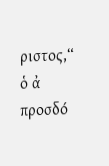ριστος,“ ὁ ἀ προσδό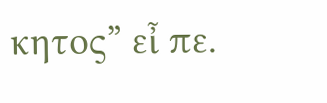κητος” εἶ πε.